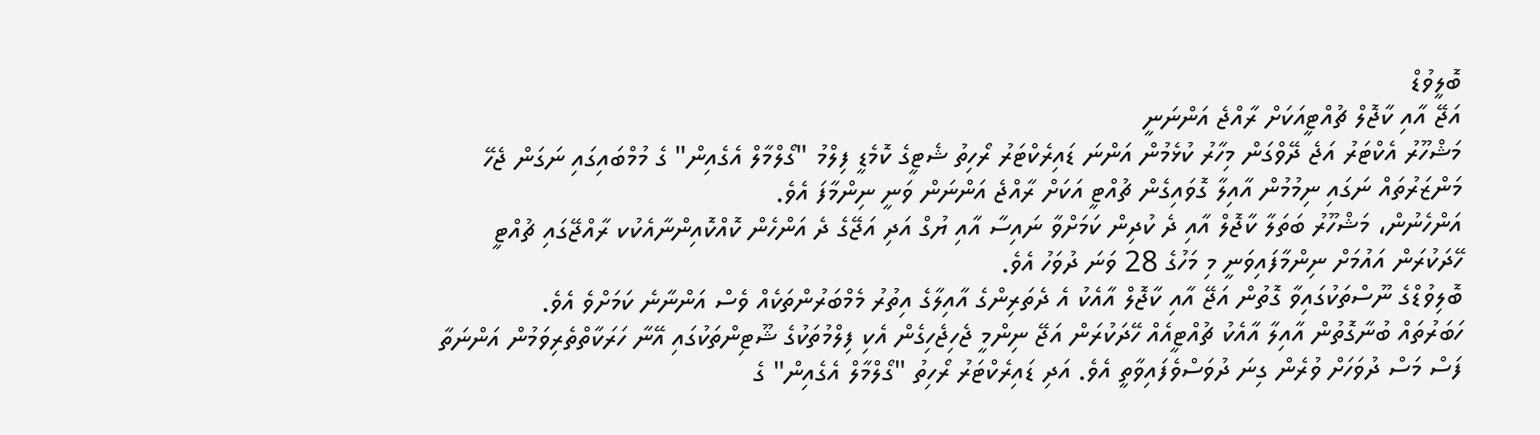ބޮލީވުޑް
އަޖޭ އާއި ކާޖޮލް ޗުއްޓީއަކަށް ރާއްޖެ އަންނަނީ
މަޝްހޫރު އެކްޓަރު އަޖެ ދޭވްގަން މިހާރު ކުޅެމުން އަންނަ ޑައިރެކްޓަރު ރޯހިތު ޝެޓީގެ ކޮމެޑީ ފިލްމު "ގޯލްމާލް އެގެއިން" ގެ މުމްބައިގައި ނަގަން ޖެހޭ މަންޒަރުތައް ނަގައި ނިމުމުން އާއިލާ ގޮވައިގެން ޗުއްޓީ އަކަށް ރާއްޖެ އަންނަން ވަނީ ނިންމާފަ އެވެ.
އަންހެނުން، މަޝްހޫރު ބަތަލާ ކާޖޮލް އާއި ދެ ކުދިން ކަމަށްވާ ނައިސާ އާއި ޔުގް އަދި އަޖޭގެ ދެ އަންހެން ކޮއްކޮއިންނާއެކުކ ރާއްޖޭގައި ޗުއްޓީ ހޭދަކުރަން އައުމަށް ނިންމާފައިވަނީ މި މަހުގެ 28 ވަނަ ދުވަހު އެވެ.
ބޮލިވުޑްގެ ނޫސްތަކުގައިވާ ގޮތުން އަޖޭ އާއި ކާޖޮލް އާއެކު އެ ދެތަރިންގެ އާއިލާގެ އިތުރު މެމްބަރުންތަކެއް ވެސް އަންނާނެ ކަމަށްވެ އެވެ.
ހަބަރުތައް ބުނާގޮތުން އާއިލާ އާއެކު ޗުއްޓީއެއް ހޭދަކުރަން އަޖޭ ނިންމީ ޖެހިޖެހިގެން އެކި ފިލްމުތަކުގެ ޝޫޓިންތަކުގައި އޭނާ ހަރަކާތްތެރިވަމުން އަންނަތާ ފަސް މަސް ދުވަހަށް ވުރެން ގިނަ ދުވަސްވެފައިވާތީ އެވެ. އަދި ޑައިރެކްޓަރު ރޯހިތު "ގޯލްމާލް އެގެއިން" ގެ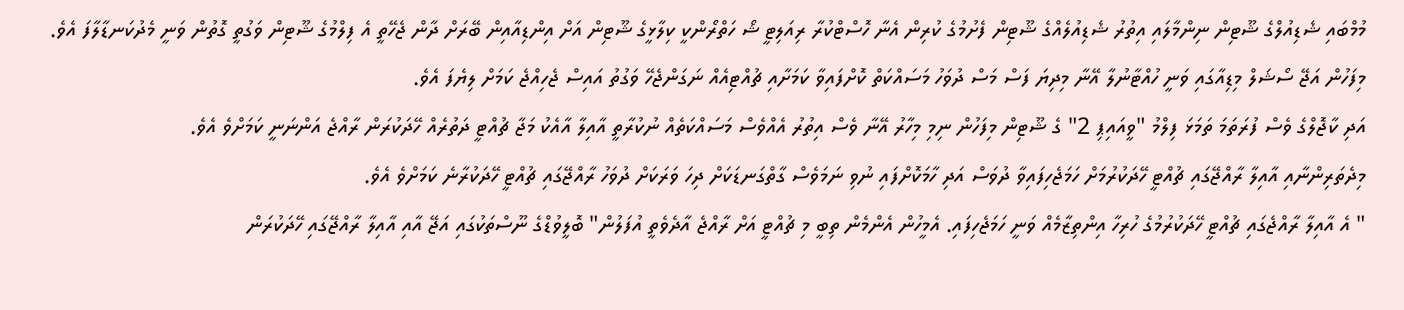މުމްބައި ޝެޑިއުލްގެ ޝޫޓިން ނިންމާލައި އިތުރު ޝެޑިއުލެއްގެ ޝޫޓިން ފެށުމުގެ ކުރިން އެނާ ހޮސްޓްކުރާ ރިއަލިޓީ ޝޯ ހަތްރޯންކީ ކިލާޅީގެ ޝޫޓިން އަށް އިންޑިއާއިން ބޭރަށް ދާން ޖެހޭތީ އެ ފިލްމުގެ ޝޫޓިން ވަގުތީ ގޮތުން ވަނީ މެދުކަނޑާލާފަ އެވެ.
މިފަހުން އަޖޭ ސޯޝަލް މިޑިއާގައި ވަނީ ހުއްޓާނުލާ އޭނާ މިދިޔަ ފަސް މަސް ދުވަހު މަސައްކަތް ކޮށްފައިވާ ކަމަށާއި ޗުއްޓިއެއް ނަގަންޖެހޭ ވަގުތު އައިސް ޖެހިއްޖެ ކަމަށް ލިޔެފަ އެވެ.
އަދި ކާޖޮލްގެ ވެސް ފުރަތަމަ ތަމަޅަ ފިލްމު "ވީއައިޕި 2" ގެ ޝޫޓިން މިފަހުން ނިމި މިހާރު އޭނާ ވެސް އިތުރު އެއްވެސް މަސައްކަތެއް ނުކުރާތީ އާއިލާ އާއެކު މަޖާ ޗުއްޓީ ދަތުރެއް ހޭދަކުރަން ރާއްޖެ އަންނަނީ ކަމަށްވެ އެވެ.
މިދެތަރިންނާއި އާއިލާ ރާއްޖޭގައި ޗުއްޓީ ހޭދަކުރުމަށް ހަމަޖެހިފައިވާ ދުވަސް އަދި ހާމަކޮށްފައި ނުވި ނަމަވެސް ގާތްގަނޑަކަށް ދިހަ ވަރަކަށް ދުވަހު ރާއްޖޭގައި ޗުއްޓީ ހޭދަކުރާނެ ކަމަށްވެ އެވެ.
" އެ އާއިލާ ރާއްޖެގައި ޗުއްޓީ ހޭދަކުރުމުގެ ހުރިހާ އިންތިޒާމެއް ވަނީ ހަމަޖެހިފައި. އެމީހުން އެންމެން ތިބީ މި ޗުއްޓީ އަށް ރާއްޖެ އާދެވެތީ އުފަލުން" ބޮލީވުޑްގެ ނޫސްތަކުގައި އަޖޭ އާއި އާއިލާ ރާއްޖޭގައި ހޭދަކުރަން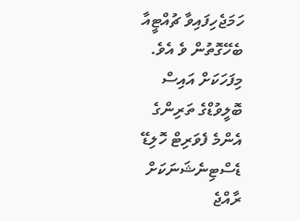ހަމަޖެހިފައިވާ ޗުއްޓީއާ ބެހޭގޮތުން ވެ އެވެ.
މިފަހަކަށް އައިސް ބޮލީވުޑްގެ ތަރިންގެ އެންމެ ފެވަރިޓް ހޮލިޑޭ ޑެސްޓިނެޝަނަކަށް ރާއްޖެ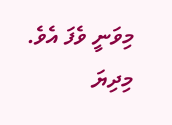މިވަނީ ވެފަ އެވެ.
މިދިޔަ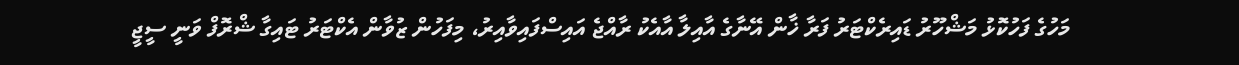މަހުގެ ފަހުކޮޅު މަޝްހޫރު ޑައިރެކްޓަރު ފަރާ ޚާން އޭނާގެ އާއިލާ އާއެކު ރާއްޖެ އައިސްފައިވާއިރު، މިފަހުން ޒުވާން އެކްޓަރު ޓައިގާ ޝްރޮފް ވަނީ ސީޖީ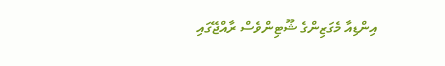އިންޑިއާ މެގަޒިންގެ ޝޫޓިންވެސް ރާއްޖޭގައި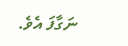ނަގާފަ އެވެ.